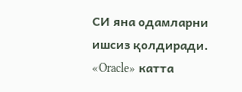СИ яна одамларни ишсиз қолдиради. «Oracle» катта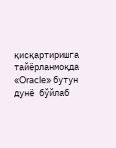қисқартиришга тайёрланмоқда
«Oracle» бутун дунё бўйлаб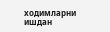ходимларни ишдан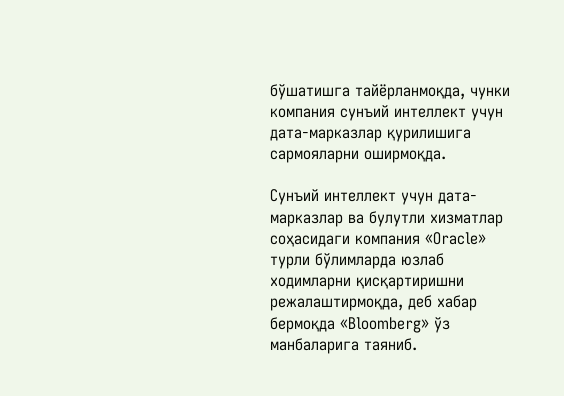бўшатишга тайёрланмоқда, чунки компания сунъий интеллект учун дата-марказлар қурилишига сармояларни оширмоқда.

Сунъий интеллект учун дата-марказлар ва булутли хизматлар соҳасидаги компания «Oracle» турли бўлимларда юзлаб ходимларни қисқартиришни режалаштирмоқда, деб хабар бермоқда «Bloomberg» ўз манбаларига таяниб.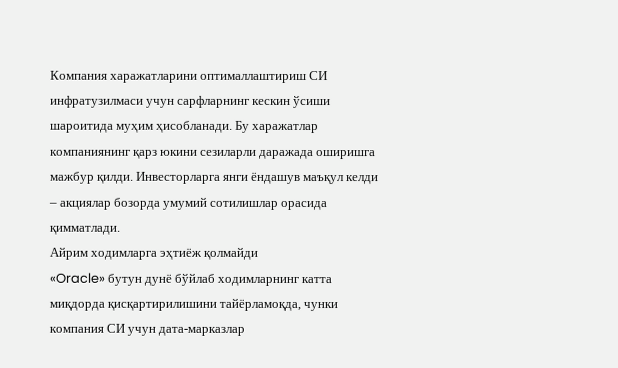Компания харажатларини оптималлаштириш СИ инфратузилмаси учун сарфларнинг кескин ўсиши шароитида муҳим ҳисобланади. Бу харажатлар компаниянинг қарз юкини сезиларли даражада оширишга мажбур қилди. Инвесторларга янги ёндашув маъқул келди – акциялар бозорда умумий сотилишлар орасида қимматлади.
Айрим ходимларга эҳтиёж қолмайди
«Oracle» бутун дунё бўйлаб ходимларнинг катта миқдорда қисқартирилишини тайёрламоқда, чунки компания СИ учун дата-марказлар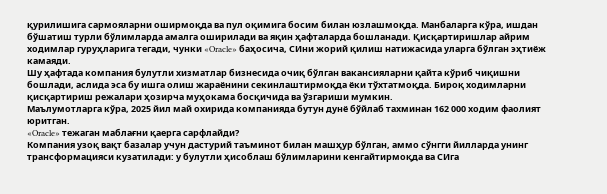қурилишига сармояларни оширмоқда ва пул оқимига босим билан юзлашмоқда. Манбаларга кўра, ишдан бўшатиш турли бўлимларда амалга оширилади ва яқин ҳафталарда бошланади. Қисқартиришлар айрим ходимлар гуруҳларига тегади, чунки «Oracle» баҳосича, СИни жорий қилиш натижасида уларга бўлган эҳтиёж камаяди.
Шу ҳафтада компания булутли хизматлар бизнесида очиқ бўлган вакансияларни қайта кўриб чиқишни бошлади, аслида эса бу ишга олиш жараёнини секинлаштирмоқда ёки тўхтатмоқда. Бироқ ходимларни қисқартириш режалари ҳозирча муҳокама босқичида ва ўзгариши мумкин.
Маълумотларга кўра, 2025 йил май охирида компанияда бутун дунё бўйлаб тахминан 162 000 ходим фаолият юритган.
«Oracle» тежаган маблағни қаерга сарфлайди?
Компания узоқ вақт базалар учун дастурий таъминот билан машҳур бўлган, аммо сўнгги йилларда унинг трансформацияси кузатилади: у булутли ҳисоблаш бўлимларини кенгайтирмоқда ва СИга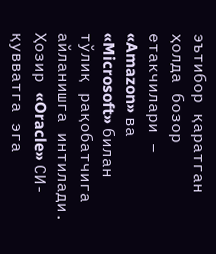эътибор қаратган ҳолда бозор етакчилари – «Amazon» ва «Microsoft» билан тўлиқ рақобатчига айланишга интилади.
Ҳозир «Oracle» СИ-қувватга эга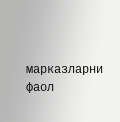марказларни фаол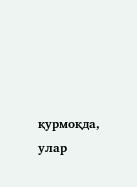қурмоқда, улар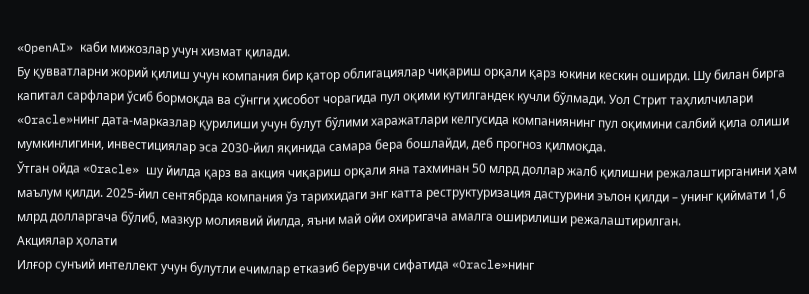«OpenAI» каби мижозлар учун хизмат қилади.
Бу қувватларни жорий қилиш учун компания бир қатор облигациялар чиқариш орқали қарз юкини кескин оширди. Шу билан бирга капитал сарфлари ўсиб бормоқда ва сўнгги ҳисобот чорагида пул оқими кутилгандек кучли бўлмади. Уол Стрит таҳлилчилари «Oracle»нинг дата-марказлар қурилиши учун булут бўлими харажатлари келгусида компаниянинг пул оқимини салбий қила олиши мумкинлигини, инвестициялар эса 2030-йил яқинида самара бера бошлайди, деб прогноз қилмоқда.
Ўтган ойда «Oracle» шу йилда қарз ва акция чиқариш орқали яна тахминан 50 млрд доллар жалб қилишни режалаштирганини ҳам маълум қилди. 2025-йил сентябрда компания ўз тарихидаги энг катта реструктуризация дастурини эълон қилди – унинг қиймати 1,6 млрд долларгача бўлиб, мазкур молиявий йилда, яъни май ойи охиригача амалга оширилиши режалаштирилган.
Акциялар ҳолати
Илғор сунъий интеллект учун булутли ечимлар етказиб берувчи сифатида «Oracle»нинг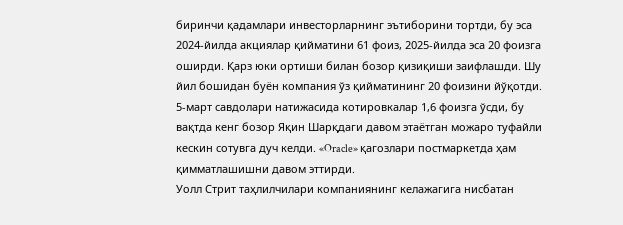биринчи қадамлари инвесторларнинг эътиборини тортди, бу эса 2024-йилда акциялар қийматини 61 фоиз, 2025-йилда эса 20 фоизга оширди. Қарз юки ортиши билан бозор қизиқиши заифлашди. Шу йил бошидан буён компания ўз қийматининг 20 фоизини йўқотди.
5-март савдолари натижасида котировкалар 1,6 фоизга ўсди, бу вақтда кенг бозор Яқин Шарқдаги давом этаётган можаро туфайли кескин сотувга дуч келди. «Oracle» қагозлари постмаркетда ҳам қимматлашишни давом эттирди.
Уолл Стрит таҳлилчилари компаниянинг келажагига нисбатан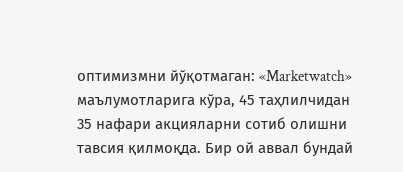оптимизмни йўқотмаган: «Marketwatch» маълумотларига кўра, 45 таҳлилчидан 35 нафари акцияларни сотиб олишни тавсия қилмоқда. Бир ой аввал бундай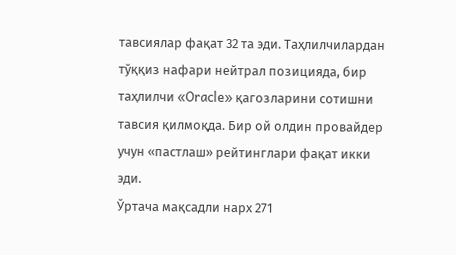тавсиялар фақат 32 та эди. Таҳлилчилардан тўққиз нафари нейтрал позицияда, бир таҳлилчи «Oracle» қагозларини сотишни тавсия қилмоқда. Бир ой олдин провайдер учун «пастлаш» рейтинглари фақат икки эди.
Ўртача мақсадли нарх 271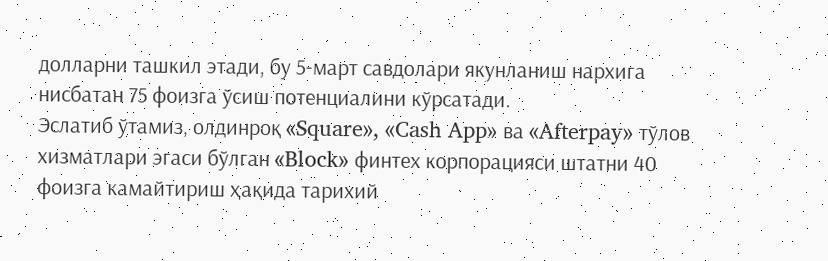долларни ташкил этади, бу 5-март савдолари якунланиш нархига нисбатан 75 фоизга ўсиш потенциалини кўрсатади.
Эслатиб ўтамиз, олдинроқ «Square», «Cash App» ва «Afterpay» тўлов хизматлари эгаси бўлган «Block» финтех корпорацияси штатни 40 фоизга камайтириш ҳақида тарихий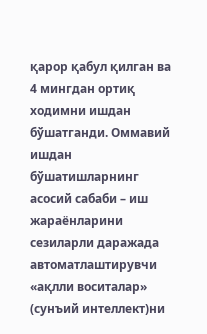қарор қабул қилган ва 4 мингдан ортиқ ходимни ишдан бўшатганди. Оммавий ишдан бўшатишларнинг асосий сабаби – иш жараёнларини сезиларли даражада автоматлаштирувчи «ақлли воситалар» (сунъий интеллект)ни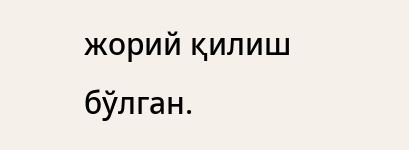жорий қилиш бўлган.